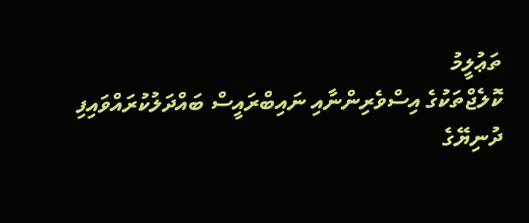ތަޢުލީމު
ކޮލެޖްތަކުގެ އިސްވެރިންނާއި ނައިބްރައީސް ބައްދަލުކުރައްވައިފި
ދުނިޔޭގެ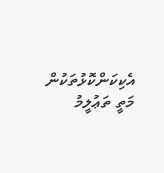އެކިކަންކޮޅުތަކުން މަތީ ތަޢުލީމު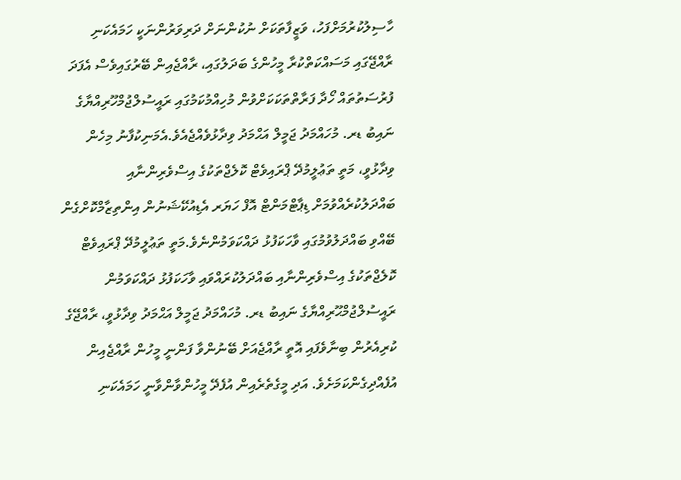ހާސިލުކުރުމަށްފަހު، ވަޒީފާތަކަށް ނުކުންނަށް ދަރިވަރުންނަކީ ހަމައެކަނި ރާއްޖޭގައި މަސައްކަތްކުރާ މީހުންގެ ބަދަލުގައި، ރާއްޖެއިން ބޭރުގައިވެސް އެފަދަ ފުރުސަތުތައް ހޯދާ ފަރާތްތަކަކަށްވުން މުހިއްމުކަމުގައި ރައީސުލްޖުމްހޫރިއްޔާގެ ނައިބު ޑރ. މުހައްމަދު ޖަމީލް އަޙްމަދު ވިދާޅުވެއްޖެއެވެ.އެމަނިކުފާނު މިހެން ވިދާޅުވީ، މަތީ ތަޢުލީމުދޭ ޕްރައިވެޓް ކޮލެޖްތަކުގެ އިސްވެރިންނާއި ބައްދަލުކުރެއްވުމަށް ޑިޕާޓްމަންޓް އޮފް ހަޔަރ އެޑިއުކޭޝަނުން އިންތިޒާމްކޮށްގެން ބޭއްވި ބައްދަލުވުމުގައި ވާހަކަފުޅު ދައްކަވަމުންނެވެ.މަތީ ތަޢުލީމުދޭ ޕްރައިވެޓް ކޮލެޖްތަކުގެ އިސްވެރިންނާއި ބައްދަލުކުރައްވައި ވާހަކަފުޅު ދައްކަވަމުން ރައީސުލްޖުމްޙޫރިއްޔާގެ ނައިބު ޑރ. މުހައްމަދު ޖަމީލް އަޙްމަދު ވިދާޅުވީ، ރާއްޖޭގެ ކުރިއެރުން ބިނާވެފައި އޮތީ ރާއްޖެއަށް ބޭނުންވާ ފަންނީ މީހުން ރާއްޖެއިން އުފެއްދިގެންކަމަށެވެ. އަދި މީގެތެރެއިން އުފެދޭ މީހުންވާންވާނީ ހަމައެކަނި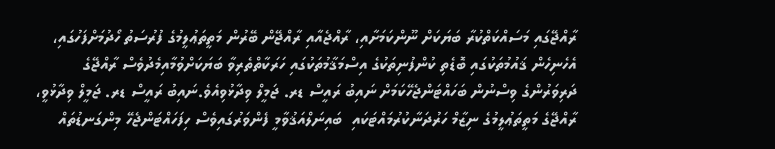ރާއްޖޭގައި މަސައްކަތްކުރާ ބަޔަކަށް ނޫންކަމަށާއި، ރާއްޖެއާއި ރާއްޖޭން ބޭރުން މަތީތަޢުލީމުގެ ފުރުސަތު ހޯދުމަށްފަހުގައި، އެހެނިހެން ޤައުމުތަކުގައި ބޮޑެތި ކުންފުނިތަކުގެ އިސްމަޤާމުތަކުގައި ހަރަކާތްތެރިވާ ބަޔަކަށްވުމާއިމެދުވެސް ރާއްޖޭގެ ދަރިވަރުންގެ ވިސްނުން ބަހައްޓަންޖެހޭކަމަށް ނައިބު ރައީސް ޑރ. ޖަމީލް ވިދާޅުވިއެވެ.ނައިބު ރައީސް ޑރ. ޖަމީލް ވިދާޅުވީ، ރާއްޖޭގެ މަތީތަޢުލީމުގެ ނިޒާމް ހަރުދަނާކުރުމައްޓަކައި  ބައިނަލްއަޤުވާމީ ފެންވަރުގައިވެސް ހިފަހައްޓަންޖެހޭ މިންގަނޑުތައް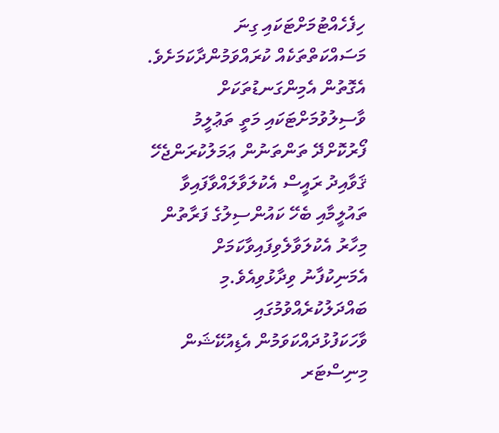ހިފެހެއްޓުމަށްޓަކައި ގިނަ މަސައްކަތްތަކެއް ކުރައްވަމުންދާކަމަށެވެ. އެގޮތުން އެމިންގަނޑުތަކަށް ވާސިލުވުމަށްޓަކައި މަތީ ތަޢުލީމު ފޯރުކޮށްދޭ ތަންތަނުން ޢަމަލުކުރަންޖެހޭ ޤަވާއިދު ރައީސް އެކުލަވާލައްވާފައިވާ ތައުލީމާއި ބެހޭ ކައުންސިލުގެ ފަރާތުން މިހާރު އެކުލަވާލެވިފައިވާކަމަށް އެމަނިކުފާނު ވިދާޅުވިއެވެ.މި ބައްދަލުކުރެއްވުމުގައި ވާހަކަފުޅުދައްކަވަމުން އެޑިއުކޭޝަން މިނިސްޓަރ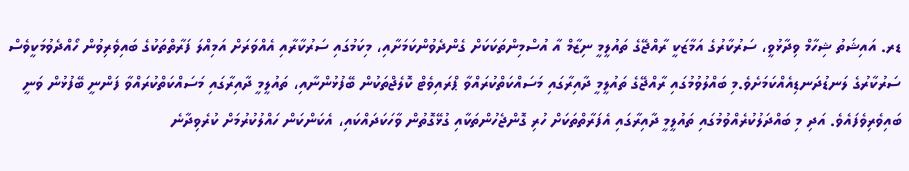ޑރ. އައިޝަތު ޝިހާމް ވިދާޅުވީ، ސަރުކާރުގެ އަމާޒަކީ ރާއްޖޭގެ ތައުލީމީ ނިޒާމް އާ އުސްމިންތަކަކަށް ގެންދެވުންކަމަށާއި، މިކަމުގައި ސަރުކާރާއި އެއްވަރަށް އަމިއްލަ ފަރާތްތަކުގެ ބައިވެރިވުން ހޯއްދެވުމަކީވެސް ސަރުކާރުގެ ލަނޑުދަނޑިއެއްކަމަށެވެ.މި ބައްލުވުމުގައި ރާއްޖޭގެ ތައުލީމީ ދާއިރާގައި މަސައްކަތްކުރައްވާ ޕްރައިވެޓް ކޮލެޖްތަކުން ބޭފުޅުންނާއި، ތައުލީމީ ދާއިރާގައި މަސައްކަތްކުރައްވާ ފަންނީ ބޭފުޅުން ވަނީ ބައިވެރިވެފައެވެ. އަދި މި ބައްދަލުކުރެއްވުމުގައި ތައުލީމީ ދާއިރާގައި އެފަރާތްތަކަށް ހުރި ގޮންޖެހުންތަކާއި ގުޅޭގޮތުން ވާހަކަދައްކައި، އެކަންކަން ހައްލުކުރުމަށް ކުރެވިދާނެ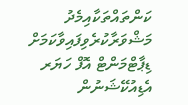ކަންތައްތަކާއިމެދު މަޝްވަރާކުރެވިފައިވާކަމަށް ޑިޕާޓްމަންޓް އޮފް ހަޔަރ އެޑިއުކޭޝަނުން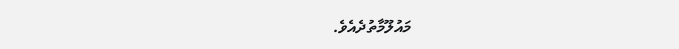މައުލޫމާތުދެއެވެ.